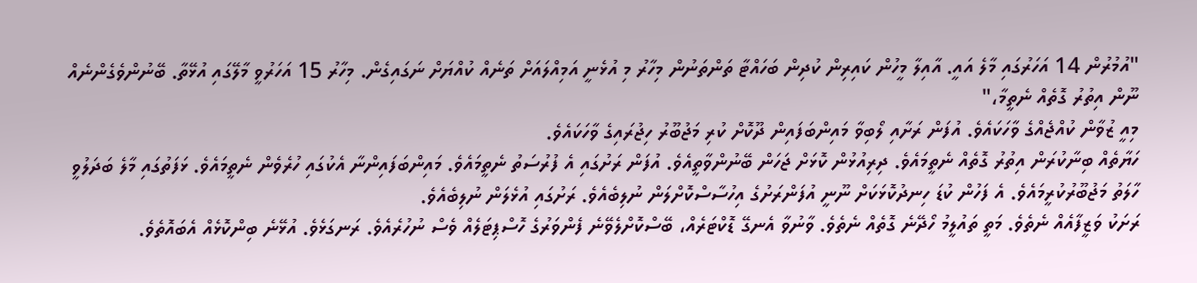"އުމުރުން 14 އަހަރުގައި މާލެ އައީ. އާއިލާ މީހުން ކައިރިން ކުދިން ބަހައްޓާ ތަންތަނުން މިހާރު މި އުޅެނީ އަމިއްލައަށް ތަނެއް ކުއްޔަށް ނަގައިގެން. މިހާރު 15 އަހަރުވީ މާލޭގައި އުޅޭތާ. ބޭނުންވެގެންނެއް ނޫން އިތުރު ގޮތެއް ނެތީމާ،"
މިއީ ޒުވާން ކުއްޖެއްގެ ވާހަކައެވެ. އުފަން ރަށާއި ލޯބިވާ މައިންބަފައިން ދޫކޮށް ކުރި މަޖުބޫރު ހިޖުރައިގެ ވާހަކައެވެ.
ހަޔާތެއް ބިނާކުރަން އިތުރު ގޮތެއް ނެތީމައެވެ. ދިރިއުޅުން ކޮޅަށް ޖަހަން ބޭނުންވާތީއެވެ. އުފަން ރަށުގައި އެ ފުރުސަތު ނެތީމައެވެ. މައިންބަފައިންނާ އެކުގައި ހުރެވެން ނެތީމައެވެ. ޅަފަތުގައި މާލެ ބަދަލުވީ ހާލަތު މަޖުބޫރުކުރީމައެވެ. އެ ފަހުން ކުޑަ ހިނދުކޮޅަކަށް ނޫނީ އުފަންރަށުގެ އިހުސާސްކޮށްލަން ނުލިބެއެވެ. ރަށުގައި އުޅެލަން ނުލިބެއެވެ.
ރަށަކު ވަޒީފާއެއް ނެތެވެ. މަތީ ތައުލީމު ހޯދޭނެ ގޮތެއް ނެތެވެ. ވާނުވާ އެނގޭ ޑޮކްޓަރެއް، ބޭސްކޮށްލެވޭނެ ފެންވަރުގެ ހޮސްޕިޓަލެއް ވެސް ނުހުރެއެވެ. ރަނގަޅެވެ. އުޅޭނެ ބިންކޮޅެއް އެބައޮތެވެ.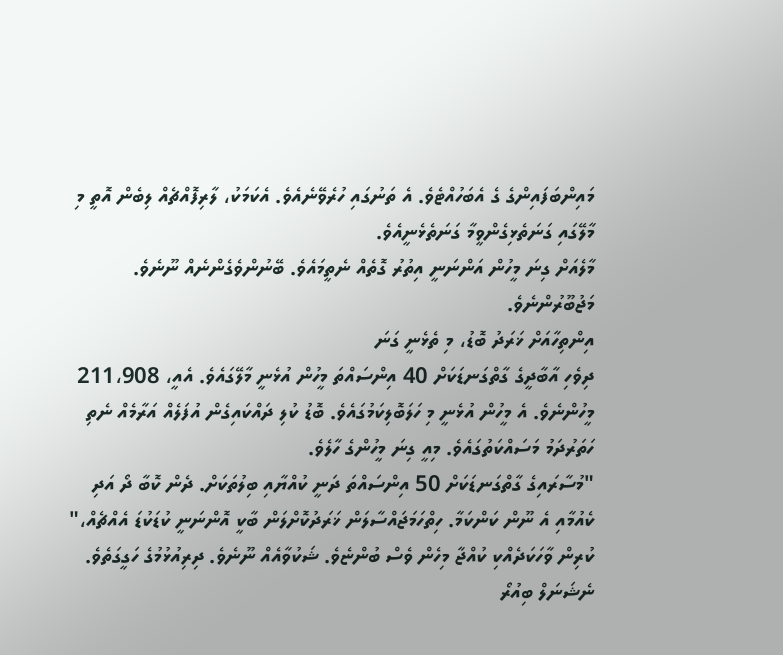މައިންބަފައިންގެ ގެ އެބަހުއްޓެވެ. އެ ތަނުގައި ހުރެވޭނެއެވެ. އެކަމަކު، ލާރިފޮއްޗެއް ލިބެން އޮތީ މި މާލޭގައި ގަނަތެޅިގެންވީމާ ގަނަތެޅެނީއެވެ.
މާލެއަށް ގިނަ މީހުން އަންނަނީ އިތުރު ގޮތެއް ނެތީމައެވެ. ބޭނުންވެގެންނެއް ނޫނެވެ. މަޖުބޫރުންނެވެ.
އިންތިހާއަށް ޚަރަދު ބޮޑު، މި ތެޅެނީ ގަނަ
ދިވެހި އާބާދީގެ ގާތްގަނޑަކަށް 40 އިންސައްތަ މީހުން އުޅެނީ މާލޭގައެވެ. އެއީ، 211،908 މީހުންނެވެ. އެ މީހުން އުޅެނީ މި ހަލަބޮލިކަމުގައެވެ. ބޮޑު ކުލި ދައްކައިގެން އުފަލެއް އަރާމެއް ނެތި ހަތަރުދަމު މަސައްކަތުގައެވެ. މިއީ ގިނަ މީހުންގެ ހާލެވެ.
"މުސާރައިގެ ގާތްގަނޑަކަށް 50 އިންސައްތަ ދަނީ ކުއްޔާއި ބިލުތަކަށް. ދެން ކޮބާ ދޯ އަދި ކެއުމާއި އެ ނޫން ކަންކަމާ. ހިތްހަމަޖައްސާލަން ޚަރަދުކޮށްލަން ބާކީ އޮންނަނީ ކުޑަކުޑަ އެއްޗެއް،" ކުރިން ވާހަކަދެއްކި ކުއްޖާ މިހެން ވެސް ބުންޏެވެ. ޝަކުވާއެއް ނޫނެވެ. ދިރިއުޅުމުގެ ހަގީގަތެވެ.
ނެޝަނަލް ބިއުރޯ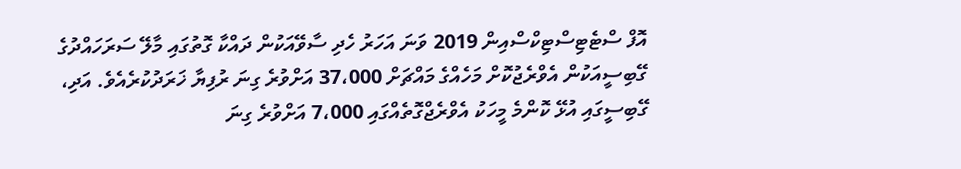އޮފް ސްޓެޓިސްޓިކްސްއިން 2019 ވަނަ އަހަރު ހެދި ސާވޭއަކުން ދައްކާ ގޮތުގައި މާލޭ ސަރަހައްދުގެ ގޭބިސީއަކުން އެވްރެޖުކޮށް މަހެއްގެ މައްޗަށް 37،000 އަށްވުރެ ގިނަ ރުފިޔާ ޚަރަދުކުރެއެވެ. އަދި، ގޭބިސީގައި އުޅޭ ކޮންމެ މީހަކު އެވްރެޖްގޮތެއްގައި 7،000 އަށްވުރެ ގިނަ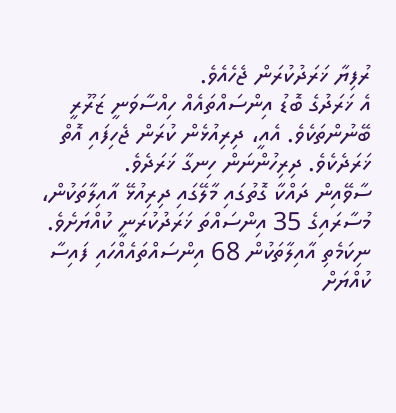ރުފިޔާ ޚަރަދުކުރަން ޖެހެއެވެ.
އެ ޚަރަދުގެ ބޮޑު އިންސައްތައެއް ހިއްސާވަނީ ޒަރޫރީ ބޭނުންތަކެވެ. އެއީ، ދިރިއުޅެން ކުރަން ޖެހިފައި އޮތް ޚަރަދެކެވެ. ދިރިހުންނަން ހިނގާ ޚަރަދެވެ.
ސާވޭއިން ދައްކާ ގޮތުގައި މާލޭގައި ދިރިއުޅޭ އާއިލާތަކުން، މުސާރައިގެ 35 އިންސައްތަ ޚަރަދުކުރަނީ ކުއްޔަށެވެ. ނިކަމެތި އާއިލާތަކުން 68 އިންސައްތައެއްހައި ފައިސާ ކުއްޔަށް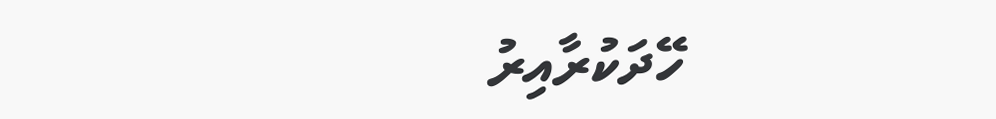ހޭދަކުރާއިރު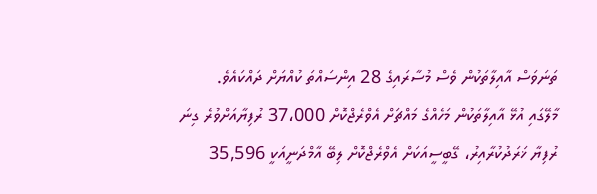ތަނަވަސް އާއިލާތަކުން ވެސް މުސާރައިގެ 28 އިންސައްތަ ކުއްޔަށް ދައްކައެވެ.
މާލޭގައި އުޅޭ އާއިލާތަކުން މަހެއްގެ މައްޗަށް އެވްރެޖްކޮށް 37،000 ރުފިޔާއަށްވުރެ ގިނަ ރުފިޔާ ޚަރަދުކުރާއިރު، ގޭބީސީއަކަށް އެވްރެޖްކޮށް ލިބޭ އާމްދަނީއަކީ 35,596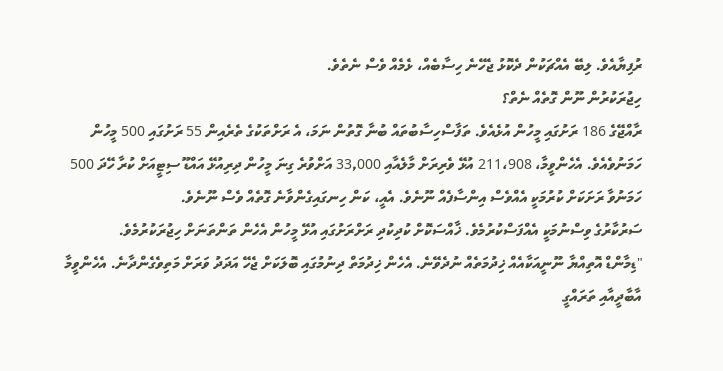ރުފިޔާއެވެ. ލިބޭ އެއްޗަކުން ދެކޮޅު ޖެހޭނެ ހިސާބެއް، ޅެމެއް ވެސް ނެތެވެ.
ހިޖުރަކުރުން ނޫން ގޮތެއް ނެތް؟
ރާއްޖޭގެ 186 ރަށުގައި މީހުން އުޅެއެވެ. ތަފާސްހިސާބުތައް ބުނާ ގޮތުން ނަމަ، އެ ރަށްތަކުގެ ތެރެއިން 55 ރަށުގައި 500 މީހުން ހަމަނުވެއެވެ. އެހެންވީމާ، 211،908 އުޅޭ ވެރިރަށް މާލެއާއި 33,000 އަށްވުރެ ގިނަ މީހުން ދިރިއުޅޭ އައްޑޫ ސިޓީއަށް ކުރާ ހޭދަ 500 ހަމަނުވާ ރަށަކަށް ކުރުމަކީ އެއްވެސް އިންސާފެއް ނޫނެވެ. އެއީ، ކަން ހިނގައިގެންވާނެ ގޮތެއް ވެސް ނޫނެވެ.
ސަރުކާރުގެ ވިސްނުމަކީ އެއްފަސްކުރުމެވެ. ޚާއްސަކޮށް ކުދިކުދި ރަށްރަށުގައި އުޅޭ މީހުން އެހެން ތަންތަނަށް ހިޖުރަކުރުމެވެ.
"ޑިމާންޑް އޮތިއްޔާ ނޫނީއަކާއެއް ޚިދުމަތެއް ނުދެވޭނެ. އެހެން ޚިދުމަތް ދިނުމުގައި ބޮލަކަށް ޖެހޭ އަދަދު ވަރަށް މަތިވެގެންދާނެ. އެހެންވީމާ އާބާދީއާއި ތަރައްގީ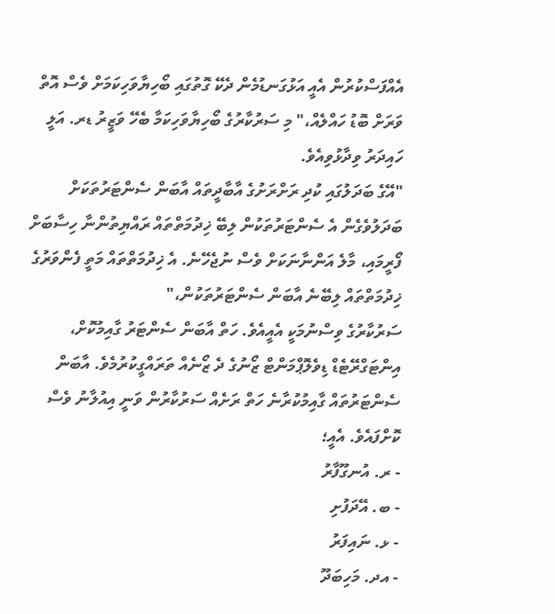އެއްފަސްކުރުން އެއީ އަޅުގަނޑުމެން ދެކޭ ގޮތުގައި ބޯހިޔާވަހިކަމަށް ވެސް އޮތް ވަރަށް ބޮޑު ހައްލެއް،" މި ސަރުކާރުގެ ބޯހިޔާވަހިކަމާ ބެހޭ ވަޒީރު ޑރ. އަލީ ހައިދަރު ވިދާޅުވިއެވެ.
"އޭގެ ބަދަލުގައި ކުދި ރަށްރަށުގެ އާބާދީތައް އާބަން ސެންޓަރުތަކަށް ބަދަލުވެގެން އެ ސެންޓަރުތަކުން ލިބޭ ޚިދުމަތްތައް ރައްޔިތުންނާ ހިސާބަށް ފޯރީމައި، މާލެ އަންނާނަކަށް ވެސް ނުޖެހޭނެ. އެ ޚިދުމަތްތައް މަތީ ފެންވަރުގެ ޚިދުމަތްތައް ލިބޭނެ އާބަން ސެންޓަރުތަކުން،"
ސަރުކާރުގެ ވިސްނުމަކީ އެއީއެވެ. ހަތް އާބަން ސެންޓަރު ގާއިމުކޮށް، އިންޓަގްރޭޓެޑް ޑިވެލޮޕްމަންޓް ޒޯނުގެ ދެ ޒޯނެއް ތަރައްގީކުރުމެވެ. އާބަން ސެންޓަރުތައް ގާއިމުކުރާނެ ހަތް ރަށެއް ސަރުކާރުން ވަނީ އިއުލާނު ވެސް ކޮށްފައެވެ. އެއީ؛
- ރ. އުނގޫފާރު
- ބ. އޭދަފުށި
- ޅ. ނައިފަރު
- އދ. މަހިބަދޫ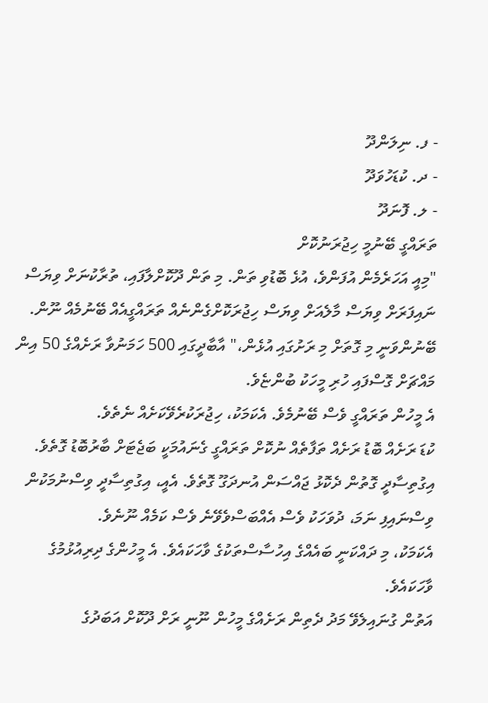- ފ. ނިލަންދޫ
- ދ. ކުޑަހުވަދޫ
- ލ. ފޮނަދޫ
ތަރައްގީ ބޭނުމީ ހިޖުރަނުކޮށް
"މިއީ އަހަރެމެން އުފަންވެ، އުޅެ ބޮޑުވި ތަން. މި ތަން ދޫކޮށްލާފައި، ތުރާކުނަށް ވިޔަސް ނައިފަރަށް ވިޔަސް މާލެއަށް ވިޔަސް ހިޖުރަކޮށްގެންނެއް ތަރައްގީއެއް ބޭނުމެއް ނޫން. ބޭނުންވަނީ މި ގޮތަށް މި ރަށުގައި އުޅެން،" އާބާދީގައި 500 ހަމަނުވާ ރަށެއްގެ 50 އިން މައްޗަށް ގޮސްފައި ހުރި މީހަކު ބުންޏެވެ.
އެ މީހުން ތަރައްގީ ވެސް ބޭނުމެވެ. އެކަމަކު، ހިޖުރަކުރެވޭކަށެއް ނެތެވެ.
ކުޑަ ރަށެއް ބޮޑު ރަށެއް ތަފާތެއް ނުކޮށް ތަރައްގީ ގެނައުމަކީ ބަޖެޓަށް ބާރުބޮޑު ގޮތެވެ. އިގުތިސާދީ ގޮތުން ދެކޮޅު ޖައްސަން އުނދަގޫ ގޮތެވެ. އެއީ، އިގުތިސާދީ ވިސްނުމަކުން ވިސްނައިފި ނަމަ، ދުވަހަކު ވެސް އެއްބަސްވެވޭނެ ވެސް ކަމެއް ނޫނެވެ.
އެކަމަކު، މި ދައްކަނީ ބައެއްގެ އިހުސާސްތަކުގެ ވާހަކައެވެ. އެ މީހުންގެ ދިރިއުޅުމުގެ ވާހަކައެވެ.
އަތުން ގުނައިލެވޭ މަދު ދެތިން ރަށެއްގެ މީހުން ނޫނީ ރަށް ދޫކޮށް އަބަދުގެ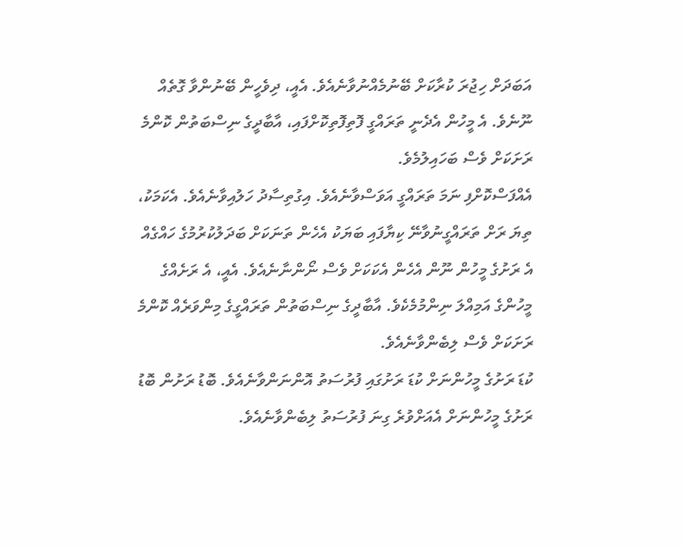އަބަދަށް ހިޖުރަ ކުރާކަށް ބޭނުމެއްނުވާނެއެވެ. އެއީ، ދިވެހީން ބޭނުންވާ ގޮތެއް ނޫނެވެ. އެ މީހުން އެދެނީ ތަރައްގީ ފޮތިފޮތިކޮށްފައި، އާބާދީގެ ނިސްބަތުން ކޮންމެ ރަށަކަށް ވެސް ބަހައިލުމެވެ.
އެއްފަސްކޮށްފި ނަމަ ތަރައްގީ އަވަސްވާނެއެވެ. އިގުތިސާދު ހަލުއިވާނެއެވެ. އެކަމަކު، ތިޔަ ރަށް ތަރައްގީނުވާނޭ ކިޔާފައި ބަޔަކު އެހެން ތަނަކަށް ބަދަލުކުރުމުގެ ހައްގެއް އެ ރަށުގެ މީހުން ނޫން އެހެން އެކަކަށް ވެސް ނޯންނާނެއެވެ. އެއީ، އެ ރަށެއްގެ މީހުންގެ އަމިއްލަ ނިންމުމެކެވެ. އާބާދީގެ ނިސްބަތުން ތަރައްގީގެ މިންވަރެއް ކޮންމެ ރަށަކަށް ވެސް ލިބެންވާނެއެވެ.
ކުޑަ ރަށުގެ މީހުންނަށް ކުޑަ ރަށުގައި ފުރުސަތު އޮންނަންވާނެއެވެ. ބޮޑު ރަށުން ބޮޑު ރަށުގެ މީހުންނަށް އެއަށްވުރެ ގިނަ ފުރުސަތު ލިބެންވާނެއެވެ.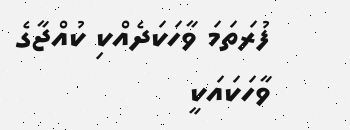ފުރަތަމަ ވާހަކަދެއްކި ކުއްޖާގެ ވާހަކައަކީ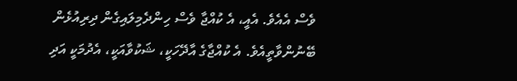ވެސް އެއެވެ. އެއީ، އެ ކުއްޖާ ވެސް ހިންދެމިލައިގެން ދިރިއުޅެން ބޭނުންވާތީއެވެ. އެ ކުއްޖާގެ އާދޭހަކީ، ޝަކުވާއަކީ، އެދުމަކީ އަދި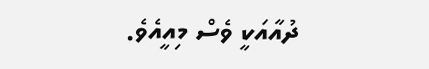ދުއާއަކީ ވެސް މިއީއެވެ.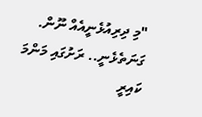"މި ދިރިއުޅެނީއެއް ނޫން. ގަނަތެޅެނީ.. ރަށުގައި މަންމަ ކައިރީ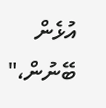އުޅެން ބޭނުން،"